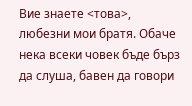Вие знаете <това>, любезни мои братя. Обаче нека всеки човек бъде бърз да слуша, бавен да говори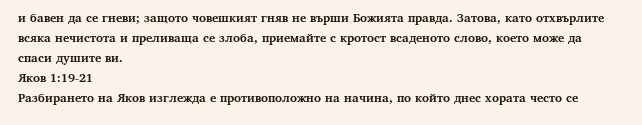и бавен да се гневи; защото човешкият гняв не върши Божията правда. Затова, като отхвърлите всяка нечистота и преливаща се злоба, приемайте с кротост всаденото слово, което може да спаси душите ви.
Яков 1:19-21
Разбирането на Яков изглежда е противоположно на начина, по който днес хората често се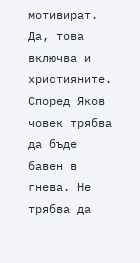мотивират. Да, това включва и християните.
Според Яков човек трябва да бъде бавен в гнева. Не трябва да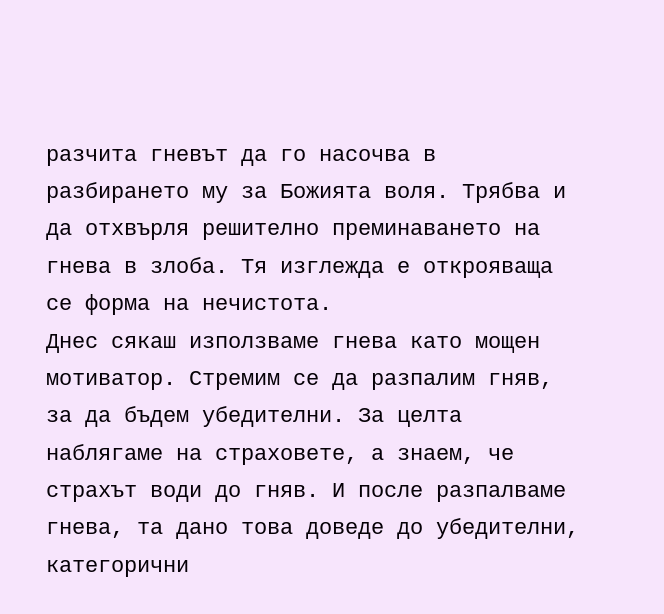разчита гневът да го насочва в разбирането му за Божията воля. Трябва и да отхвърля решително преминаването на гнева в злоба. Тя изглежда е открояваща се форма на нечистота.
Днес сякаш използваме гнева като мощен мотиватор. Стремим се да разпалим гняв, за да бъдем убедителни. За целта наблягаме на страховете, а знаем, че страхът води до гняв. И после разпалваме гнева, та дано това доведе до убедителни, категорични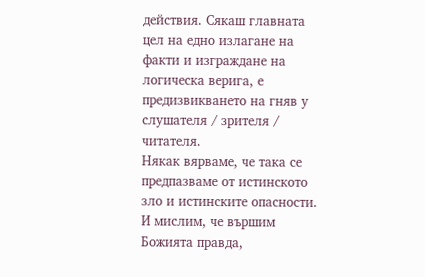действия. Сякаш главната цел на едно излагане на факти и изграждане на логическа верига, е предизвикването на гняв у слушателя / зрителя / читателя.
Някак вярваме, че така се предпазваме от истинското зло и истинските опасности. И мислим, че вършим Божията правда,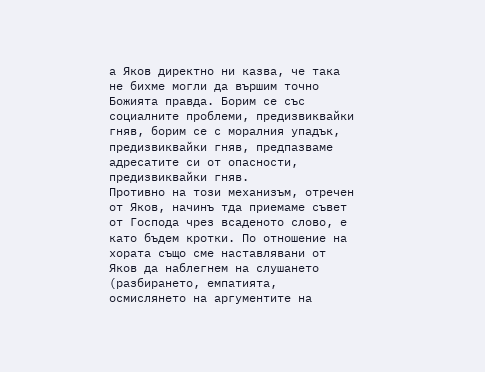а Яков директно ни казва, че така не бихме могли да вършим точно Божията правда. Борим се със социалните проблеми, предизвиквайки гняв, борим се с моралния упадък, предизвиквайки гняв, предпазваме адресатите си от опасности, предизвиквайки гняв.
Противно на този механизъм, отречен от Яков, начинъ тда приемаме съвет от Господа чрез всаденото слово, е като бъдем кротки. По отношение на хората също сме наставлявани от Яков да наблегнем на слушането (разбирането, емпатията, осмислянето на аргументите на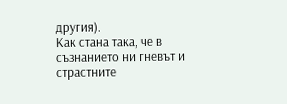другия).
Как стана така, че в съзнанието ни гневът и страстните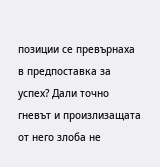позиции се превърнаха в предпоставка за успех? Дали точно гневът и произлизащата от него злоба не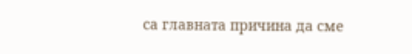са главната причина да сме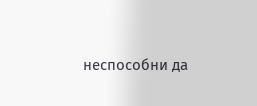неспособни да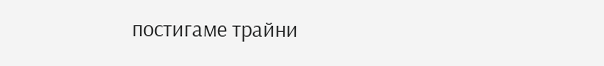постигаме трайни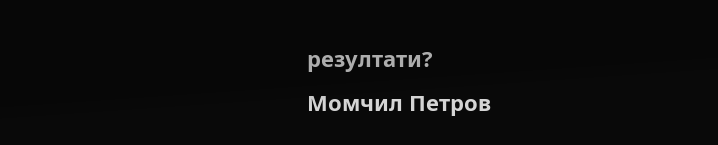резултати?
Момчил Петров